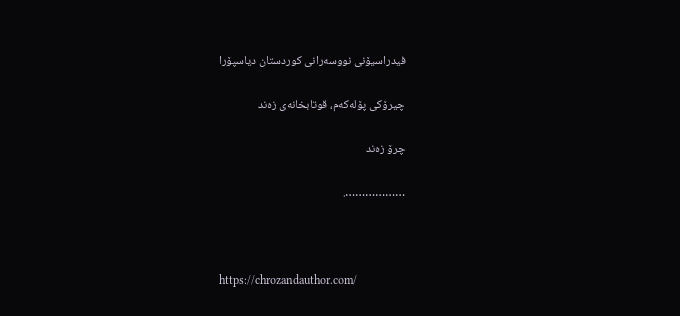فیدراسیۆنی نووسەرانی کوردستان دیاسپۆرا

چیرۆکی پۆلەکەم، قوتابخانەی زەند

چرۆ زەند

……………….



https://chrozandauthor.com/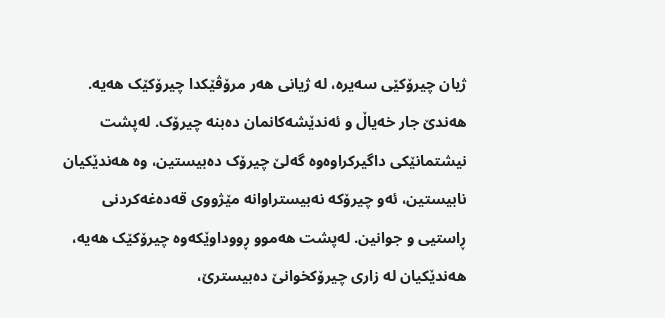ژیان چیرۆکێی سەیرە، لە ژیانی هەر مرۆڤێکدا چیرۆکێک هەیە. هەندێ جار خەیاڵ و ئەندێشەکانمان دەبنە چیرۆک. لەپشت نیشتمانێکی داگیرکراوەوە گەلێ چیرۆک دەبیستین، وە هەندێکیان نابیستین، ئەو چیرۆکە نەبیستراوانە مێژووی قەدەغەکردنی ڕاستیی و جوانین. لەپشت هەموو ڕووداوێکەوە چیرۆکێک هەیە، هەندێکیان لە زاری چیرۆکخوانێ دەبیسترێ،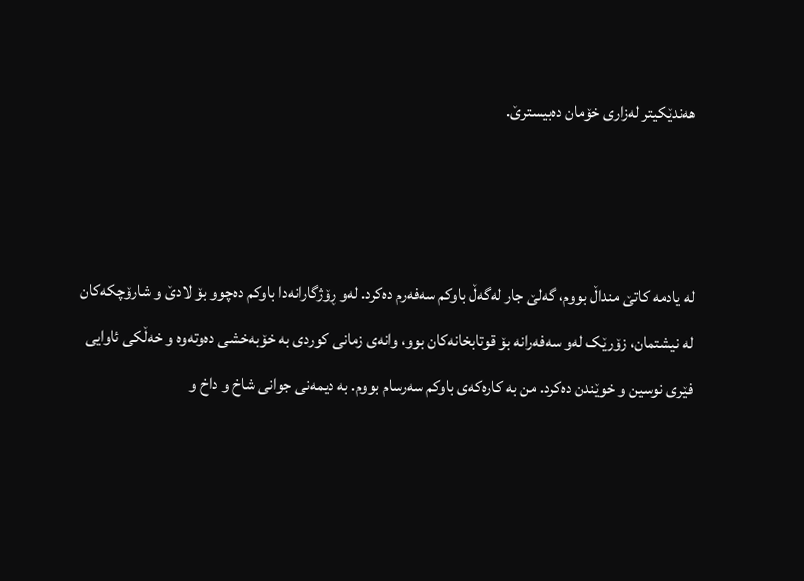هەندێکیتر لەزاری خۆمان دەبیسترێ.



لە یادمە کاتێ منداڵ بووم، گەلێ جار لەگەڵ باوکم سەفەرم دەکرد. لەو ڕۆژگارانەدا باوکم دەچوو بۆ لادێ و شارۆچکەکان لە نیشتمان، زۆرێک لەو سەفەرانە بۆ قوتابخانەکان بوو، وانەی زمانی کوردی بە خۆبەخشی دەوتەوە و خەڵکی ئاوایی فێری نوسین و خوێندن دەکرد. من بە کارەکەی باوکم سەرسام بووم. بە دیمەنی جوانی شاخ و داخ و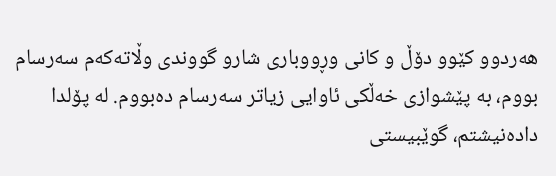هەردوو کێوو دۆڵ و کانی وڕووباری شارو گووندی وڵاتەکەم سەرسام بووم، بە پێشوازی خەڵکی ئاوایی زیاتر سەرسام دەبووم. لە پۆلدا دادەنیشتم، گوێبیستی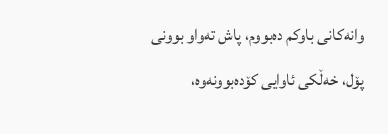وانەکانی باوکم دەبووم، پاش تەواو بوونی پۆل، خەڵکی ئاوایی کۆدەبوونەوە،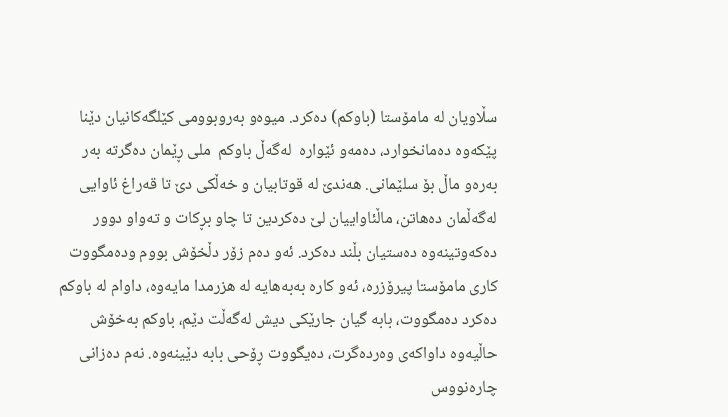سڵاویان لە مامۆستا (باوکم) دەکرد. میوەو بەروبوومی کێلگەکانیان دێنا پێکەوە دەمانخوارد، دەمەو ئێوارە  لەگەڵ باوکم  ملی ڕێمان دەگرتە بەر بەرەو ماڵ بۆ سلێمانی. هەندێ لە قوتابیان و خەڵکی دێ تا قەراغ ئاوایی لەگەڵمان دەهاتن، ماڵئاواییان لێ دەکردین تا چاو بڕکات و تەواو دوور دەکەوتینەوە دەستیان بڵند دەکرد. ئەو دەم زۆر دڵخۆش بووم ودەمگووت کاری مامۆستا پیرۆزرە، ئەو کارە بەبەهایە لە هزرمدا مایەوە، داوام لە باوکم دەکرد دەمگووت، بابە گیان جارێکی دیش لەگەڵت دێم، باوکم بەخۆش حاڵیەوە داواکەی وەردەگرت، دەیگووت ڕۆحی بابە دێینەوە. نەم دەزانی چارەنووس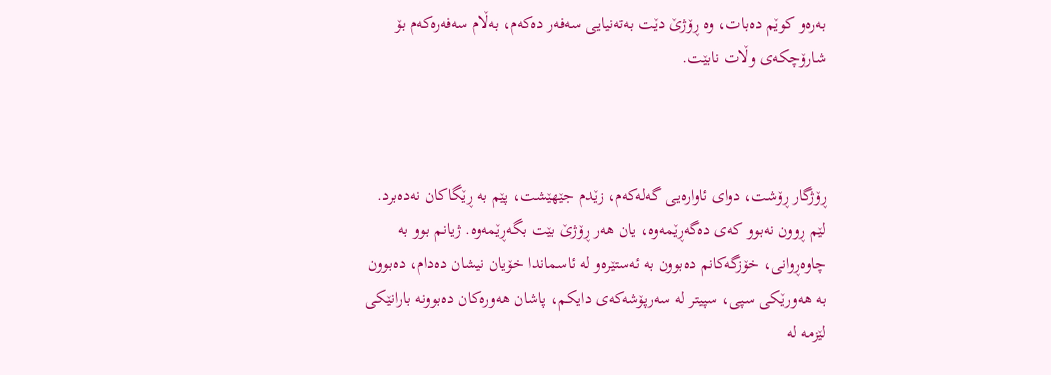بەرەو کوێم دەبات، وە ڕۆژێ دێت بەتەنیایی سەفەر دەکەم، بەڵام سەفەرەکەم بۆ شارۆچکەی وڵات نابێت.



ڕۆژگار ڕۆشت، دوای ئاوارەیی گەلەکەم، زێدم جێهێشت، پێم بە ڕێگاکان نەدەبرد. لێم ڕوون نەبوو کەی دەگەڕێمەوە، یان هەر ڕۆژێ بێت بگەڕێمەوە. ژیانم بوو بە چاوەڕوانی، خۆزگەکانم دەبوون بە ئەستێرەو لە ئاسماندا خۆیان نیشان دەدام، دەبوون بە هەورێکی سپی، سپیتر لە سەرپۆشەکەی دایکم، پاشان هەورەکان دەبوونە بارانێکی لێزمە لە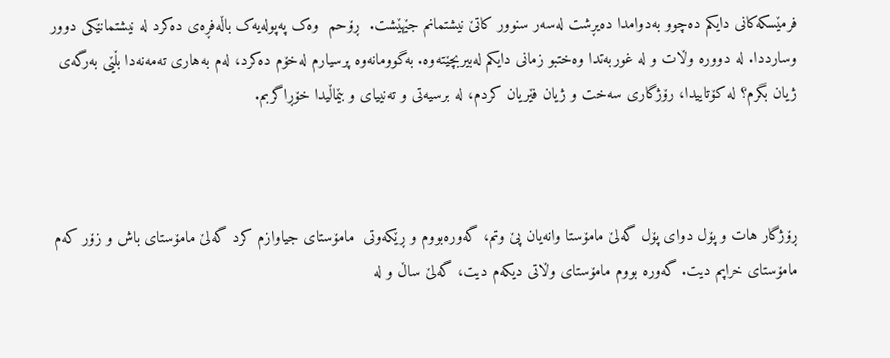فرمێسکەکانی دایکم دەچوو بەدوامدا دەیڕشت لەسەر سنوور کاتێ نیشتمانم جێهێشت.  ڕۆحم  وەک پەپولەیەک باڵەفڕەی دەکرد لە نیشتمانێکی دوور وسارددا. لە دوورە وڵات و لە غوربەتدا وەختبو زمانی دایکم لەبیربچێتەوە. بەگوومانەوە پرسیارم لەخۆم دەکرد، لەم بەهاری تەمەنەدا بڵێی بەرگەی ژیان بگرم؟ لە کۆتاییدا، رۆژگاری سەخت و ژیان فێریان کردم، لە برسیەتی و تەنییای و بێماڵیدا خۆڕاگربم.



ڕۆژگار هات و پۆل دوای پۆل گەلێ مامۆستا وانەیان پێ وتم، گەورەبووم و ڕێکەوتی  مامۆستای جیاوازم کرد گەلێ مامۆستای باش و زۆر کەم مامۆستای خراپم دیت. گەورە بووم مامۆستای وڵاتی دیکەم دیت، گەلێ ساڵ و لە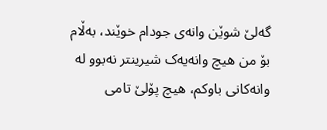گەلێ شوێن وانەی جودام خوێند، بەڵام بۆ من هیچ وانەیەک شیرینتر نەبوو لە وانەکانی باوکم، هیچ پۆلێ تامی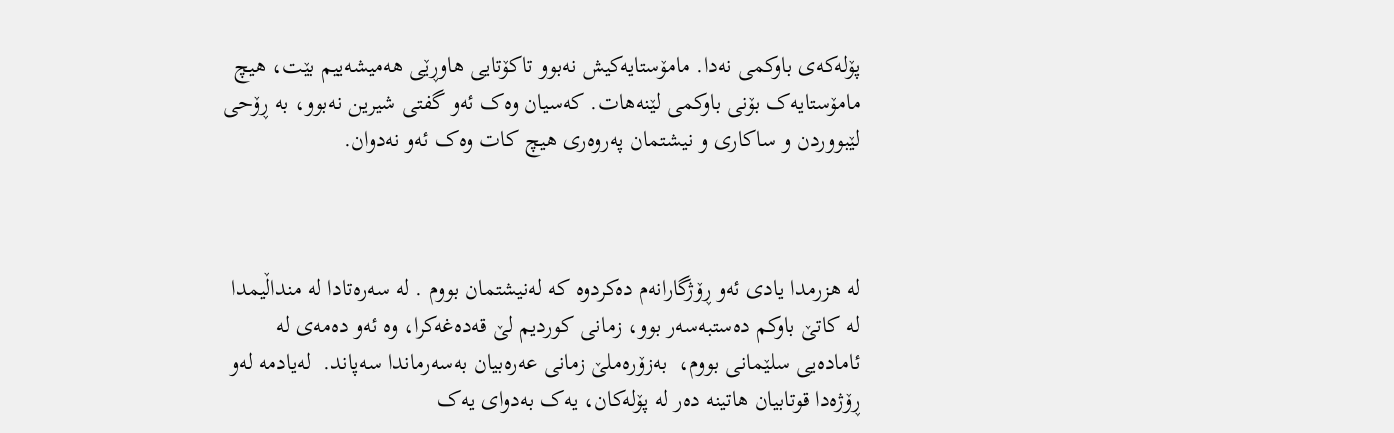پۆلەکەی باوکمی نەدا. مامۆستایەکیش نەبوو تاکۆتایی هاوڕێی هەمیشەییم بێت، هیچ مامۆستایەک بۆنی باوکمی لێنەهات. کەسیان وەک ئەو گفتی شیرین نەبوو، بە ڕۆحی لێبووردن و ساکاری و نیشتمان پەروەری هیچ کات وەک ئەو نەدوان.



لە هزرمدا یادی ئەو ڕۆژگارانەم دەکردوە کە لەنیشتمان بووم . لە سەرەتادا لە منداڵیمدا لە کاتێ باوکم دەستبەسەر بوو، زمانی کوردیم لێ قەدەغەکرا، وە ئەو دەمەی لە ئامادەیی سلێمانی بووم،  بەزۆرەملێ زمانی عەرەبیان بەسەرماندا سەپاند.  لەیادمە لەو ڕۆژەدا قوتابیان هاتینە دەر لە پۆلەکان، یەک بەدوای یەک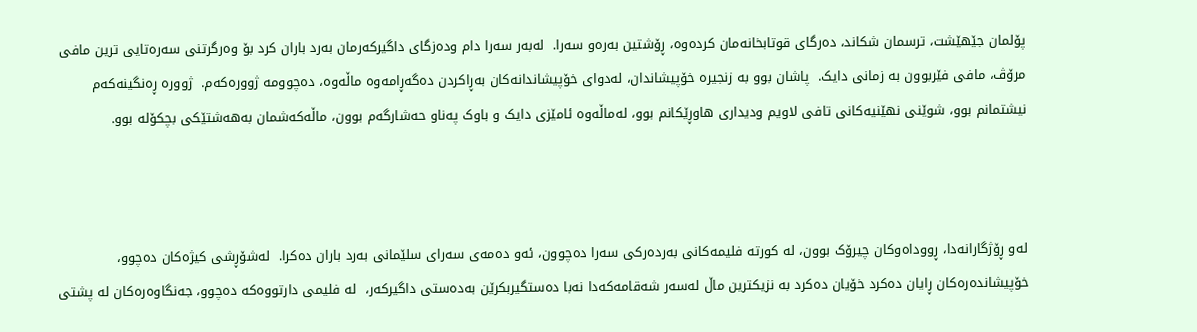پۆلمان جێهێشت، ترسمان شکاند، دەرگای قوتابخانەمان کردەوە، ڕۆشتین بەرەو سەرا.  لەبەر سەرا دام ودەزگای داگیرکەرمان بەرد باران کرد بۆ وەرگرتنی سەرەتایی ترین مافی مرۆڤ، مافی فێربوون بە زمانی دایک.  پاشان بوو بە زنجیرە خۆپیشاندان، لەدوای خۆپیشاندانەکان بەڕاکردن دەگەڕامەوە ماڵەوە، دەچوومە ژوورەکەم.  ژوورە ڕەنگینەکەم نیشتمانم بوو، شوێنی نهێنیەکانی تافی لاویم ودیداری هاوڕێکانم بوو، لەماڵەوە ئامێزی دایک و باوک پەناو حەشارگەم بوون، ماڵەکەشمان بەهەشتێکی بچکۆلە بوو.



لەو ڕۆژگارانەدا، ڕووداەوکان چیرۆک بوون، لە کورتە فلیمەکانی بەردەرکی سەرا دەچوون، ئەو دەمەی سەرای سلێمانی بەرد باران دەکرا.  لەشۆڕشی کیژەکان دەچوو، خۆپیشاندەرەکان ڕایان دەکرد خۆیان دەکرد بە نزیکترین ماڵ لەسەر شەقامەکەدا نەبا دەستگیربکرێن بەدەستی داگیرکەر،  لە فلیمی دارتووەکە دەچوو، جەنگاوەرەکان لە پشتی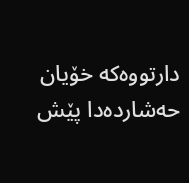دارتووەکە خۆیان حەشاردەدا پێش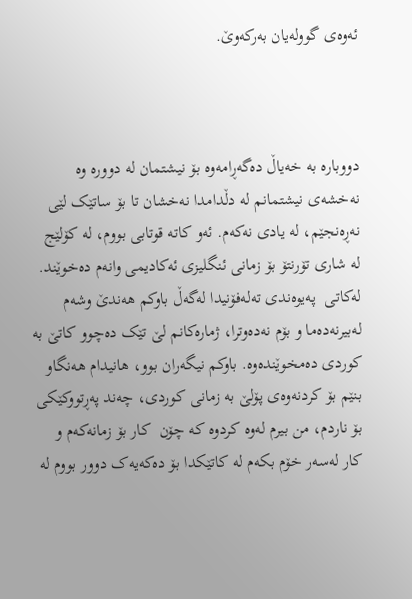ئەوەی گوولەیان بەرکەوێ.



دووبارە بە خەیاڵ دەگەڕامەوە بۆ نیشتمان لە دوورە وە نەخشەی نیشتمانم لە دڵدامدا نەخشان تا بۆ ساتێک لێی نەڕەنجێم، لە یادی نەکەم. ئەو کاتە قوتابی بووم، لە کۆلێج لە شاری تۆرنتۆ بۆ زمانی ئنگلیزی ئەکادیمی وانەم دەخوێند. لەکاتی  پەیوەندی تەلەفۆنیدا لەگەڵ باوکم هەندێ وشەم لەبیرنەدەما و بۆم نەدەوترا، ژمارەکانم لێ تێک دەچوو کاتێ بە کوردی دەمخوێندەوە. باوکم نیگەران بوو، هانیدام هەنگاو بنێم بۆ کردنەوەی پۆلێ بە زمانی کوردی، چەند پەڕتووکێکی بۆ ناردم، من بیرم لەوە کردوە کە چۆن  کار بۆ زمانەکەم و کار لەسەر خۆم بکەم لە کاتێکدا بۆ دەکەیەک دوور بووم لە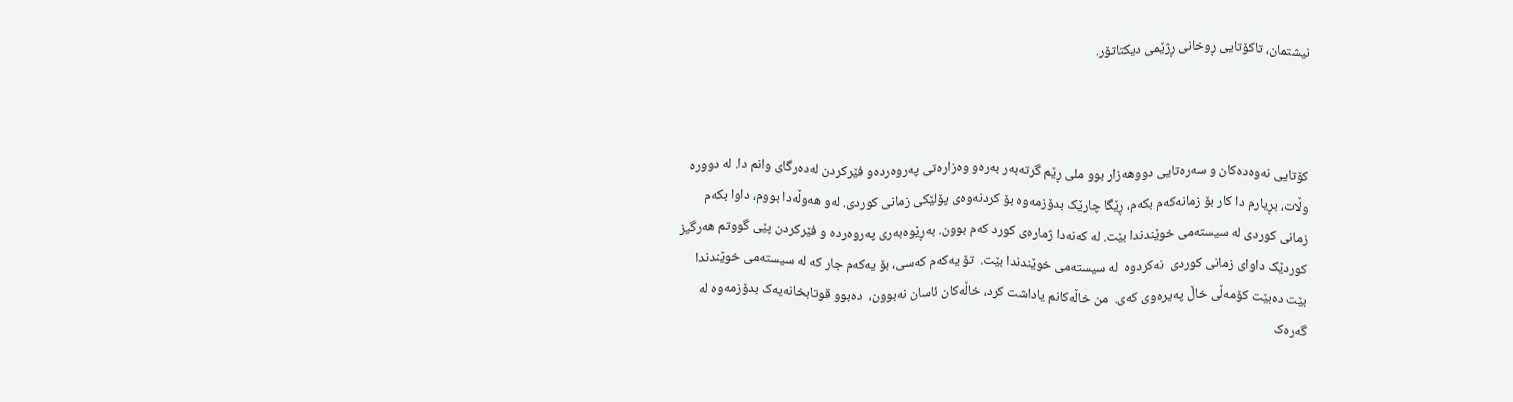نیشتمان، تاکۆتایی ڕوخانی ڕژێمی دیکتاتۆر.



کۆتایی نەوەدەکان و سەرەتایی دووهەزار بوو ملی ڕێم گرتەبەر بەرەو وەزارەتی پەروەردەو فێرکردن لەدەرگای وانم دا. لە دوورە وڵات، بڕیارم دا کار بۆ زمانەکەم بکەم، ڕێگا چارێک بدۆزمەوە بۆ کردنەوەی پۆلێکی زمانی کوردی. لەو هەوڵەدا بووم، داوا بکەم  زمانی کوردی لە سیستەمی خوێندندا بێت. لە کەنەدا ژمارەی کورد کەم بوون. بەڕێوەبەری پەروەردە و فێرکردن پێی گووتم هەرگیز کوردێک داوای زمانی کوردی  نەکردوە  لە سیستەمی خوێندندا بێت.  تۆ یەکەم کەسی، بۆ یەکەم جار کە لە سیستەمی خوێندندا بێت دەبێت کۆمەڵی خاڵ پەیرەوی کەی.  من خاڵەکانم یاداشت کرد، خاڵەکان ئاسان نەبوون،  دەبوو قوتابخانەیەک بدۆزمەوە لە گەرەک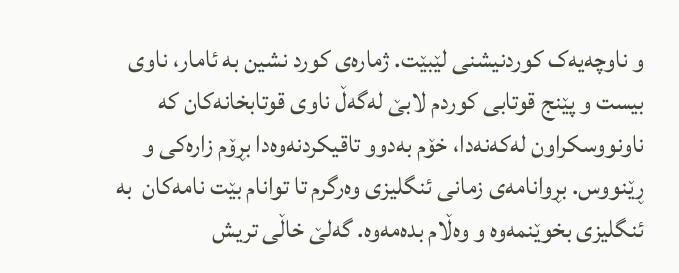و ناوچەیەک کوردنیشنی لێبێت. ژمارەی کورد نشین بە ئامار، ناوی بیست و پێنج قوتابی کوردم لابێ لەگەڵ ناوی قوتابخانەکان کە ناونووسکراون لەکەنەدا، خۆم بەدوو تاقیکردنەوەدا بڕۆم زارەکی و ڕێنووس. بڕوانامەی زمانی ئنگلیزی وەرگرم تا توانام بێت نامەکان  بە ئنگلیزی بخوێنمەوە و وەڵام بدەمەوە. گەلێ خاڵی تریش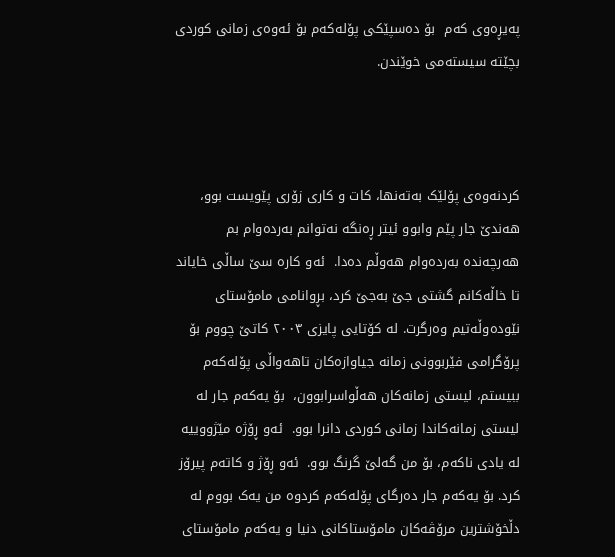پەیڕەوی کەم  بۆ دەسپێکی پۆلەکەم بۆ ئەوەی زمانی کوردی بچێتە سیستەمی خوێندن.



کردنەوەی پۆلێک بەتەنها، کات و کاری زۆری پێویست بوو، هەندێ جار پێم وابوو ئیتر ڕەنگە نەتوانم بەردەوام بم هەرچەندە بەردەوام هەوڵم دەدا.  ئەو کارە سێ ساڵی خایاند تا خاڵەکانم گشتی جێ بەجێ کرد، بڕوانامی مامۆستای نێودەوڵەتیم وەرگرت. لە کۆتایی پایزی ٢٠٠٣ کاتێ چووم بۆ پرۆگرامی فێربوونی زمانە جیاوازەکان تاهەواڵی پۆلەکەم ببیستم، لیستی زمانەکان هەڵواسرابوون،  بۆ یەکەم جار لە لیستی زمانەکاندا زمانی کوردی دانرا بوو.  ئەو ڕۆژە مێژووییە لە یادی ناکەم، بۆ من گەلێ گرنگ بوو.  ئەو ڕۆژ و کاتەم پیرۆز کرد. بۆ یەکەم جار دەرگای پۆلەکەم کردوە من یەک بووم لە دڵخۆشترین مرۆڤەکان مامۆستاکانی دنیا و یەکەم مامۆستای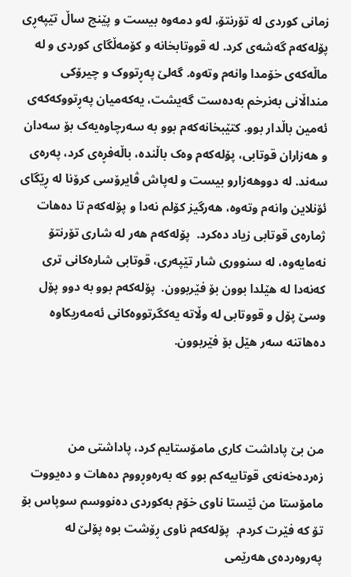زمانی کوردی لە تۆرنتۆ، لەو دمەوە بیست و پێنج ساڵ تێپەڕی پۆلەکەم گەشەی کرد. لە قووتابخانە و کۆمەڵگای کوردی و لە ماڵەکەی خۆمدا وانەم وتەوە. گەلێ پەڕتووک و چیرۆکی منداڵانی بەنرخم بەدەست گەیشت، یەکەمیان پەڕتووکەکەی ئەمین باڵدار بوو. کتێبخانەکەم بوو بە سەرچاوەیەک بۆ سەدان و هەزاران قوتابی، پۆلەکەم وەک باڵندە، باڵەفڕەی کرد، پەرەی سەند. لە دووهەزارو بیست و لەپاش ڤایرۆسی کرۆنا لە ڕێگای ئۆنلاین وانەم وتەوە، هەرگیز کۆلم نەدا و پۆلەکەم تا دەهات ژمارەی قوتابی زیاد دەکرد.  پۆلەکەم هەر لە شاری تۆرنتۆ نەمایەوە، لە سنووری شار تێپەری، قوتابی شارەکانی تری کەنەدا لە هێلدا بوون بۆ فێربوون.  پۆلەکەم بوو بە دوو پۆل وسێ پۆل و قووتابی لە وڵاتە یەکگرتووەکانی ئەمەریکاوە دەهاتنە سەر هێل بۆ فێربوون.



من بێ پاداشت کاری مامۆستایم کرد، پاداشتی من زەردەخەنەی قوتابیەکم بوو کە بەرەوڕووم دەهات و دەیووت مامۆستا من ئێستا ناوی خۆم بەکوردی دەنووسم سوپاس بۆ تۆ کە فێرت کردم.  پۆلەکەم ناوی ڕۆشت بوە پۆلێ لە پەروەردەی هەرێمی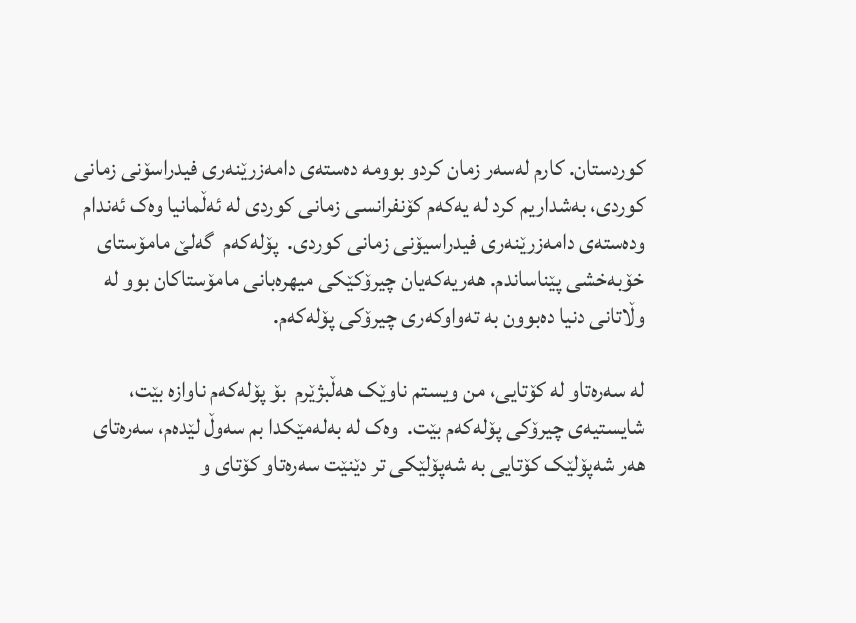کوردستان. کارم لەسەر زمان کردو بوومە دەستەی دامەزرێنەری فیدراسۆنی زمانی کوردی، بەشداریم کرد لە یەکەم کۆنفرانسی زمانی کوردی لە ئەڵمانیا وەک ئەندام ودەستەی دامەزرێنەری فیدراسیۆنی زمانی کوردی.  پۆلەکەم  گەلێ مامۆستای خۆبەخشی پێناساندم. هەریەکەیان چیرۆکێکی میهرەبانی مامۆستاکان بوو لە وڵاتانی دنیا دەبوون بە تەواوکەری چیرۆکی پۆلەکەم.

لە سەرەتاو لە کۆتایی، من ویستم ناوێک هەڵبژێرم  بۆ پۆلەکەم ناوازە بێت، شایستیەی چیرۆکی پۆلەکەم بێت.  وەک لە بەلەمێکدا بم سەوڵ لێدەم، سەرەتای هەر شەپۆلێک کۆتایی بە شەپۆلێکی تر دێنێت سەرەتاو کۆتای و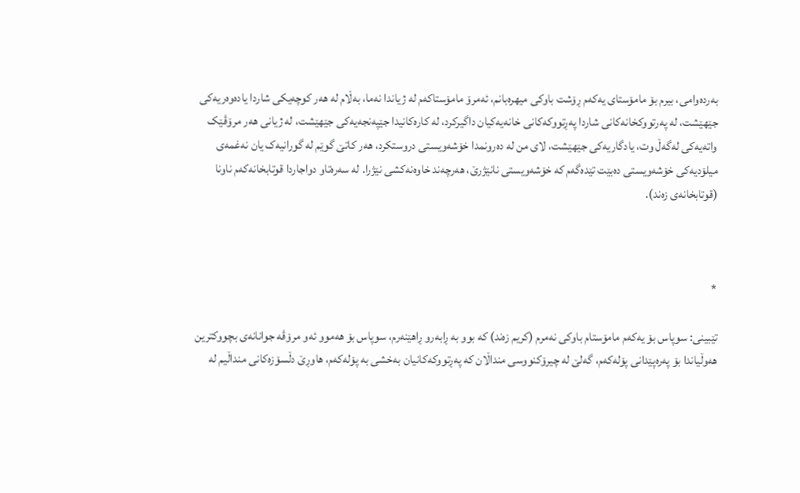بەردەوامی، بیرم بۆ مامۆستای یەکەم ڕۆشت باوکی میهرەبانم، ئەمرۆ مامۆستاکەم لە ژیاندا نەما، بەڵام لە هەر کوچەیکی شاردا یادەوەریەکی جێهێشت، لە پەرتووکخانەکانی شاردا پەڕتووکەکانی خانەیەکیان داگیرکرد، لە کارەکانیدا جێپەنجەیەکی جێهێشت، لە ژیانی هەر مرۆڤێک واتەیەکی لەگەڵ وت، یادگاریەکی جێهێشت، لای من لە دەرونمدا خۆشەویستی دروستکرد، هەر کاتێ گوێم لە گورانیەک یان نەغمەی میلۆدیەکی خۆشەویستی دەبێت تێدەگەم کە خۆشەویستی نانێژرێ، هەرچەند خاوەنەکشی نێژرا. لە سەرەتاو دواجاردا قوتابخانەکەم ناونا (قوتابخانەی زەند).



*

تێبینی: سوپاس بۆ یەکەم مامۆستام باوکی نەمرم (کریم زەند) کە بوو بە ڕابەرو ڕاهێنەرم، سوپاس بۆ هەموو ئەو مرۆڤە جوانانەی بچووکترین هەوڵیاندا بۆ پەرەپێدانی پۆلەکەم، گەلێ لە چیرۆکنووسی منداڵان کە پەڕتووکەکانیان بەخشی بە پۆلەکەم، هاوڕێ دڵسۆزەکانی منداڵیم لە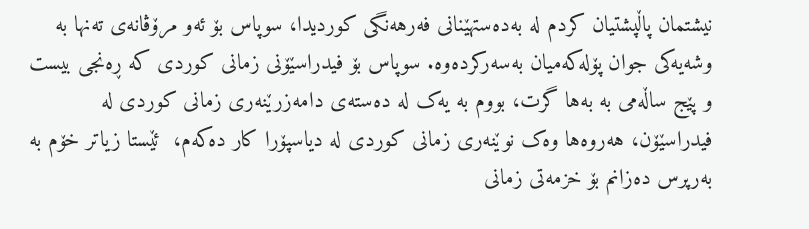نیشتمان پاڵپشتیان کردم لە بەدەستهێنانی فەرهەنگی کوردیدا، سوپاس بۆ ئەو مرۆڤانەی تەنها بە وشەیەکی جوان پۆلەکەمیان بەسەرکردەوە. سوپاس بۆ فیدراسێۆنی زمانی کوردی کە ڕەنجی بیست و پێج ساڵەمی بە بەها گرت، بووم بە یەک لە دەستەی دامەزرێنەری زمانی کوردی لە فیدراسێۆن، هەروەها وەک نوێنەری زمانی کوردی لە دیاسپۆرا کار دەکەم،  ئێستا زیاتر خۆم بە بەرپرس دەزانم بۆ خزمەتی زمانی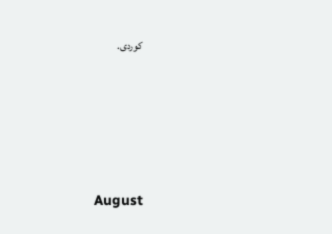کوردی.







August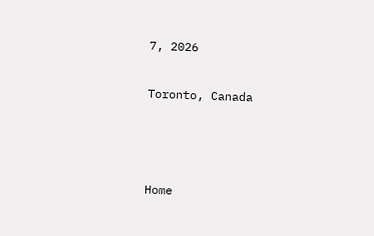7, 2026

Toronto, Canada



Home